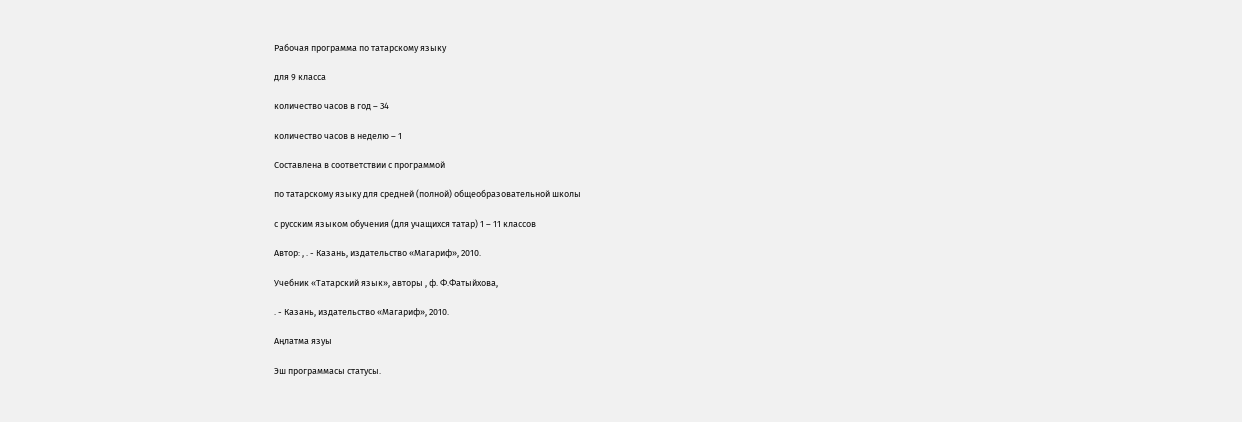Рабочая программа по татарскому языку

для 9 класса

количество часов в год – 34

количество часов в неделю – 1

Составлена в соответствии с программой

по татарскому языку для средней (полной) общеобразовательной школы

с русским языком обучения (для учащихся татар) 1 – 11 классов

Автор: , . - Казань, издательство «Магариф», 2010.

Учебник «Татарский язык», авторы , ф. Ф.Фатыйхова,

. - Казань, издательство «Магариф», 2010.

Аңлатма язуы

Эш программасы статусы.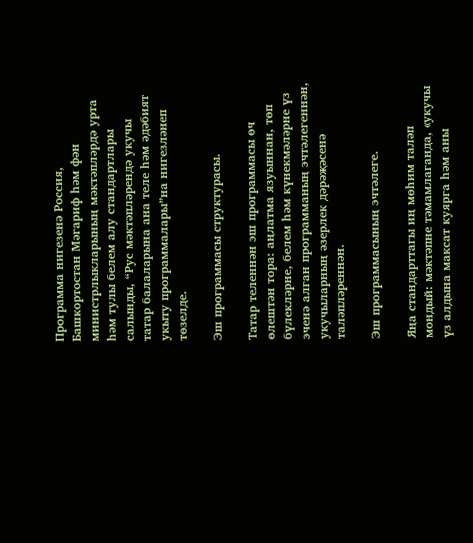Программа нигезенә Россия, Башкортостан Мәгариф һәм фән министрлыкларының мәктәпләрдә урта һәм тулы белем алу стандартлары салынды, “Рус мәктәпләрендә укучы татар балаларына ана теле һәм әдәбият укыту программалары”на нигезләнеп төзелде.

Эш программасы структурасы.

Татар теленнән эш программасы өч өлештән тора: аңлатма язуыннан, төп бүлекләрне, белем һәм күнекмәләрне үз эченә алган программаның эчтәлегеннән, укучыларның әзерлек дәрәҗәсенә таләпләреннән.

Эш программасының эчтәлеге.

Яңа стандарттагы иң мөһим таләп мондый: мәктәпне тәмамлаганда, «укучы үз алдына максат куярга һәм аны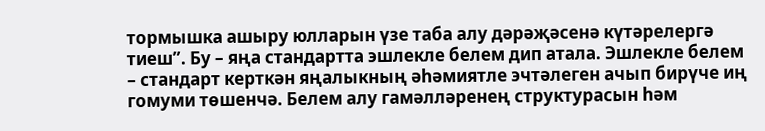тормышка ашыру юлларын үзе таба алу дәрәҗәсенә күтәрелергә тиеш”. Бу – яңа стандартта эшлекле белем дип атала. Эшлекле белем – стандарт керткән яңалыкның әһәмиятле эчтәлеген ачып бирүче иң гомуми төшенчә. Белем алу гамәлләренең структурасын һәм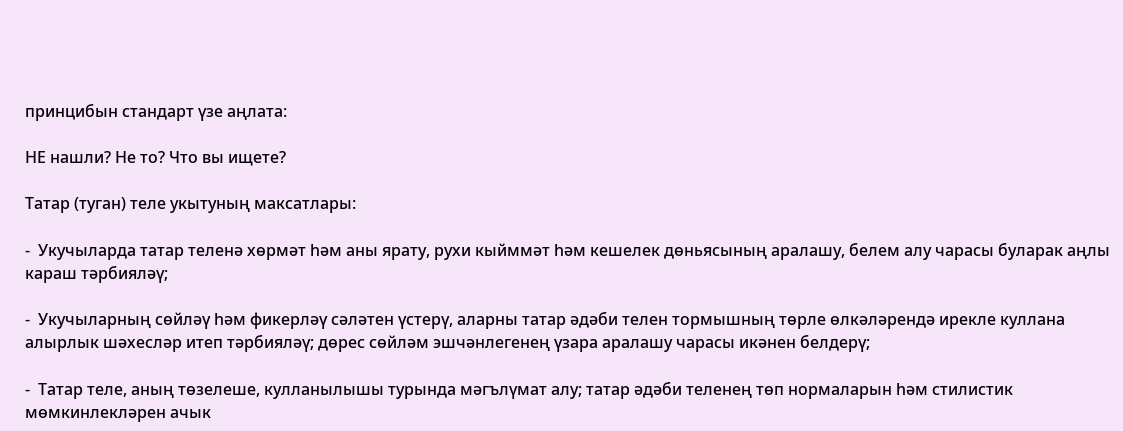принцибын стандарт үзе аңлата:

НЕ нашли? Не то? Что вы ищете?

Татар (туган) теле укытуның максатлары:

-  Укучыларда татар теленә хөрмәт һәм аны ярату, рухи кыйммәт һәм кешелек дөньясының аралашу, белем алу чарасы буларак аңлы караш тәрбияләү;

-  Укучыларның сөйләү һәм фикерләү сәләтен үстерү, аларны татар әдәби телен тормышның төрле өлкәләрендә ирекле куллана алырлык шәхесләр итеп тәрбияләү; дөрес сөйләм эшчәнлегенең үзара аралашу чарасы икәнен белдерү;

-  Татар теле, аның төзелеше, кулланылышы турында мәгълүмат алу; татар әдәби теленең төп нормаларын һәм стилистик мөмкинлекләрен ачык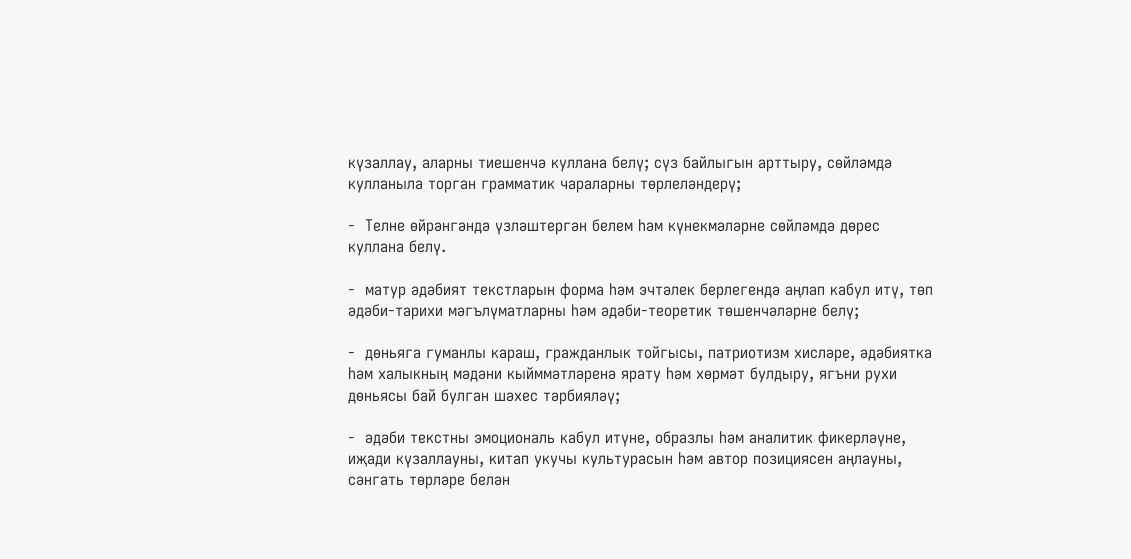күзаллау, аларны тиешенчә куллана белү; сүз байлыгын арттыру, сөйләмдә кулланыла торган грамматик чараларны төрлеләндерү;

-  Телне өйрәнгәндә үзләштергән белем һәм күнекмәләрне сөйләмдә дөрес куллана белү.

-  матур әдәбият текстларын форма һәм эчтәлек берлегендә аңлап кабул итү, төп әдәби-тарихи мәгълүматларны һәм әдәби-теоретик төшенчәләрне белү;

-  дөньяга гуманлы караш, гражданлык тойгысы, патриотизм хисләре, әдәбиятка һәм халыкның мәдәни кыйммәтләренә ярату һәм хөрмәт булдыру, ягъни рухи дөньясы бай булган шәхес тәрбияләү;

-  әдәби текстны эмоциональ кабул итүне, образлы һәм аналитик фикерләүне, иҗади күзаллауны, китап укучы культурасын һәм автор позициясен аңлауны, сәнгать төрләре белән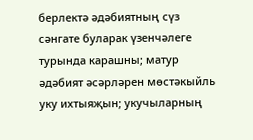берлектә әдәбиятның сүз сәнгате буларак үзенчәлеге турында карашны; матур әдәбият әсәрләрен мөстәкыйль уку ихтыяҗын; укучыларның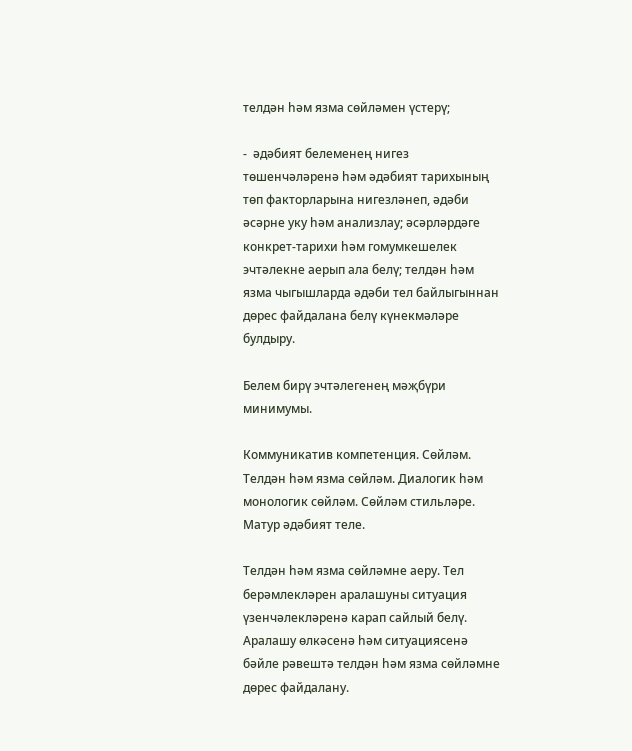телдән һәм язма сөйләмен үстерү;

-  әдәбият белеменең нигез төшенчәләренә һәм әдәбият тарихының төп факторларына нигезләнеп, әдәби әсәрне уку һәм анализлау; әсәрләрдәге конкрет-тарихи һәм гомумкешелек эчтәлекне аерып ала белү; телдән һәм язма чыгышларда әдәби тел байлыгыннан дөрес файдалана белү күнекмәләре булдыру.

Белем бирү эчтәлегенең мәҗбүри минимумы.

Коммуникатив компетенция. Сөйләм. Телдән һәм язма сөйләм. Диалогик һәм монологик сөйләм. Сөйләм стильләре. Матур әдәбият теле.

Телдән һәм язма сөйләмне аеру. Тел берәмлекләрен аралашуны ситуация үзенчәлекләренә карап сайлый белү. Аралашу өлкәсенә һәм ситуациясенә бәйле рәвештә телдән һәм язма сөйләмне дөрес файдалану.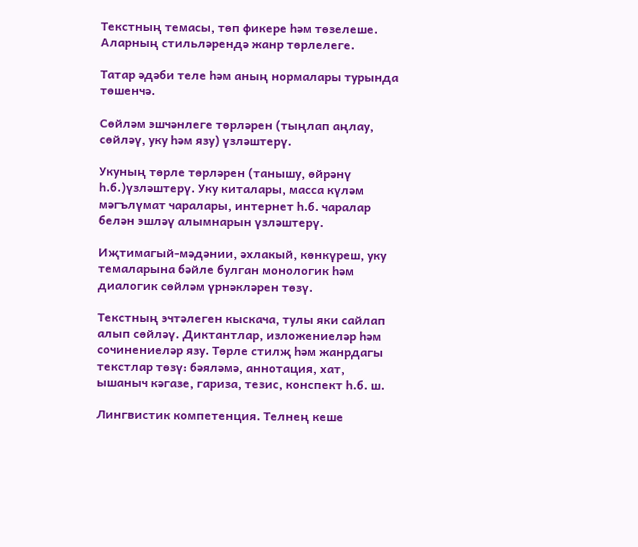Текстның темасы, төп фикере һәм төзелеше. Аларның стильләрендә жанр төрлелеге.

Татар әдәби теле һәм аның нормалары турында төшенчә.

Сөйләм эшчәнлеге төрләрен (тыңлап аңлау, сөйләү, уку һәм язу) үзләштерү.

Укуның төрле төрләрен (танышу, өйрәнү һ.б.)үзләштерү. Уку киталары, масса күләм мәгълүмат чаралары, интернет һ.б. чаралар белән эшләү алымнарын үзләштерү.

Иҗтимагый-мәдәнии, әхлакый, көнкүреш, уку темаларына бәйле булган монологик һәм диалогик сөйләм үрнәкләрен төзү.

Текстның эчтәлеген кыскача, тулы яки сайлап алып сөйләү. Диктантлар, изложениеләр һәм сочинениеләр язу. Төрле стилҗ һәм жанрдагы текстлар төзү: бәяләмә, аннотация, хат, ышаныч кәгазе, гариза, тезис, конспект һ.б. ш.

Лингвистик компетенция. Телнең кеше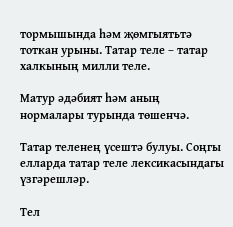тормышында һәм җөмгыятьтә тоткан урыны. Татар теле – татар халкының милли теле.

Матур әдәбият һәм аның нормалары турында төшенчә.

Татар теленең үсештә булуы. Соңгы елларда татар теле лексикасындагы үзгәрешләр.

Тел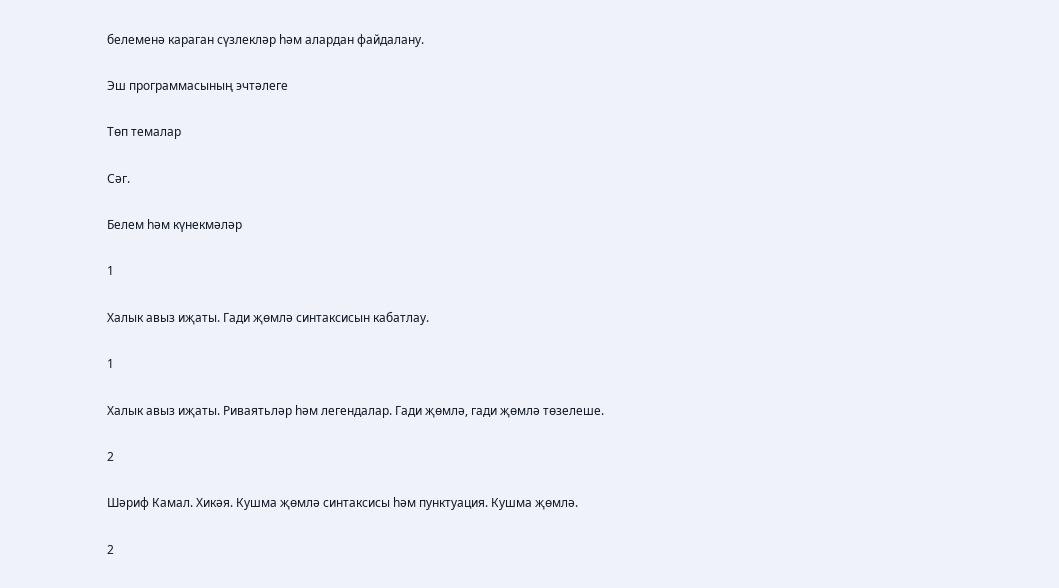белеменә караган сүзлекләр һәм алардан файдалану.

Эш программасының эчтәлеге

Төп темалар

Сәг.

Белем һәм күнекмәләр

1

Халык авыз иҗаты. Гади җөмлә синтаксисын кабатлау.

1

Халык авыз иҗаты. Риваятьләр һәм легендалар. Гади җөмлә, гади җөмлә төзелеше.

2

Шәриф Камал. Хикәя. Кушма җөмлә синтаксисы һәм пунктуация. Кушма җөмлә.

2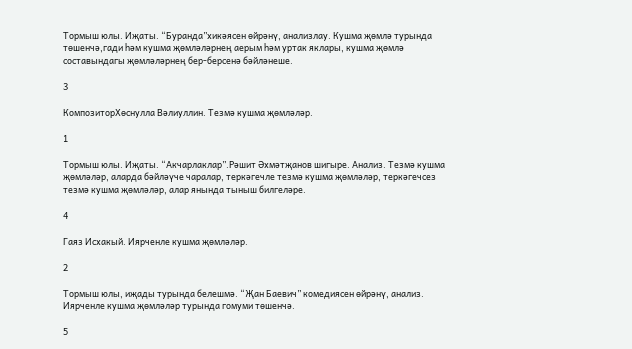Тормыш юлы. Иҗаты. “Буранда”хикәясен өйрәнү, анализлау. Кушма җөмлә турында төшенчә,гади һәм кушма җөмләләрнең аерым һәм уртак яклары, кушма җөмлә составындагы җөмләләрнең бер-берсенә бәйләнеше.

3

КомпозиторХөснулла Вәлиуллин. Тезмә кушма җөмләләр.

1

Тормыш юлы. Иҗаты. “Акчарлаклар”.Рәшит Әхмәтҗанов шигыре. Анализ. Тезмә кушма җөмләләр, аларда бәйләүче чаралар, теркәгечле тезмә кушма җөмләләр, теркәгечсез тезмә кушма җөмләләр, алар янында тыныш билгеләре.

4

Гаяз Исхакый. Иярченле кушма җөмләләр.

2

Тормыш юлы, иҗады турында белешмә. “Җан Баевич” комедиясен өйрәнү, анализ. Иярченле кушма җөмләләр турында гомуми төшенчә.

5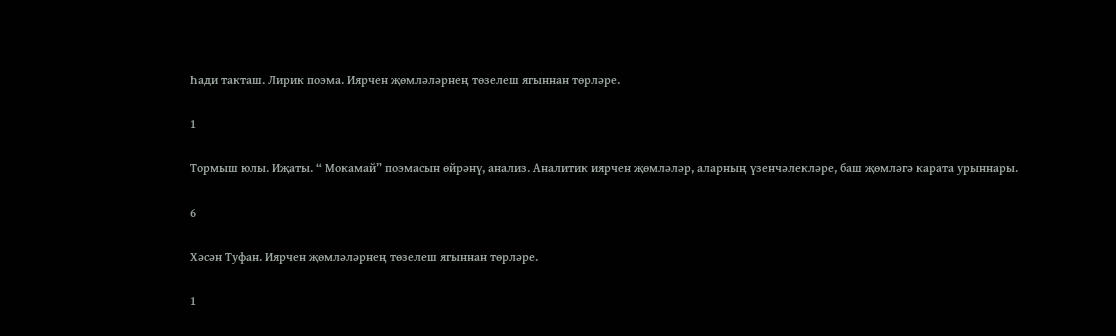Һади такташ. Лирик поэма. Иярчен җөмләләрнең төзелеш ягыннан төрләре.

1

Тормыш юлы. Иҗаты. “ Мокамай” поэмасын өйрәнү, анализ. Аналитик иярчен җөмләләр, аларның үзенчәлекләре, баш җөмләгә карата урыннары.

6

Хәсән Туфан. Иярчен җөмләләрнең төзелеш ягыннан төрләре.

1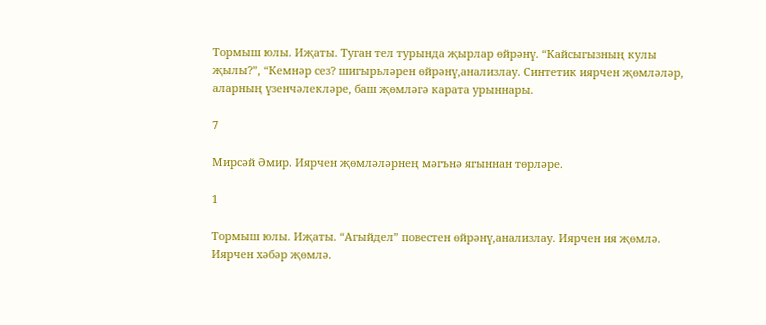Тормыш юлы. Иҗаты. Туган тел турында җырлар өйрәнү. “Кайсыгызның кулы җылы?”, “Кемнәр сез? шигырьләрен өйрәнү,анализлау. Синтетик иярчен җөмләләр, аларның үзенчәлекләре, баш җөмләгә карата урыннары.

7

Мирсәй Әмир. Иярчен җөмләләрнең мәгънә ягыннан төрләре.

1

Тормыш юлы. Иҗаты. “Агыйдел” повестен өйрәнү,анализлау. Иярчен ия җөмлә. Иярчен хәбәр җөмлә.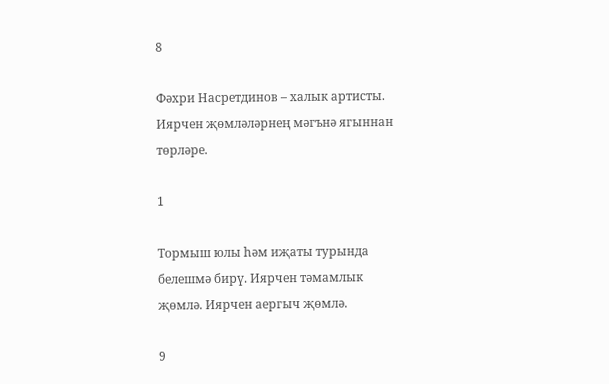8

Фәхри Насретдинов – халык артисты. Иярчен җөмләләрнең мәгънә ягыннан төрләре.

1

Тормыш юлы һәм иҗаты турында белешмә бирү. Иярчен тәмамлык җөмлә. Иярчен аергыч җөмлә.

9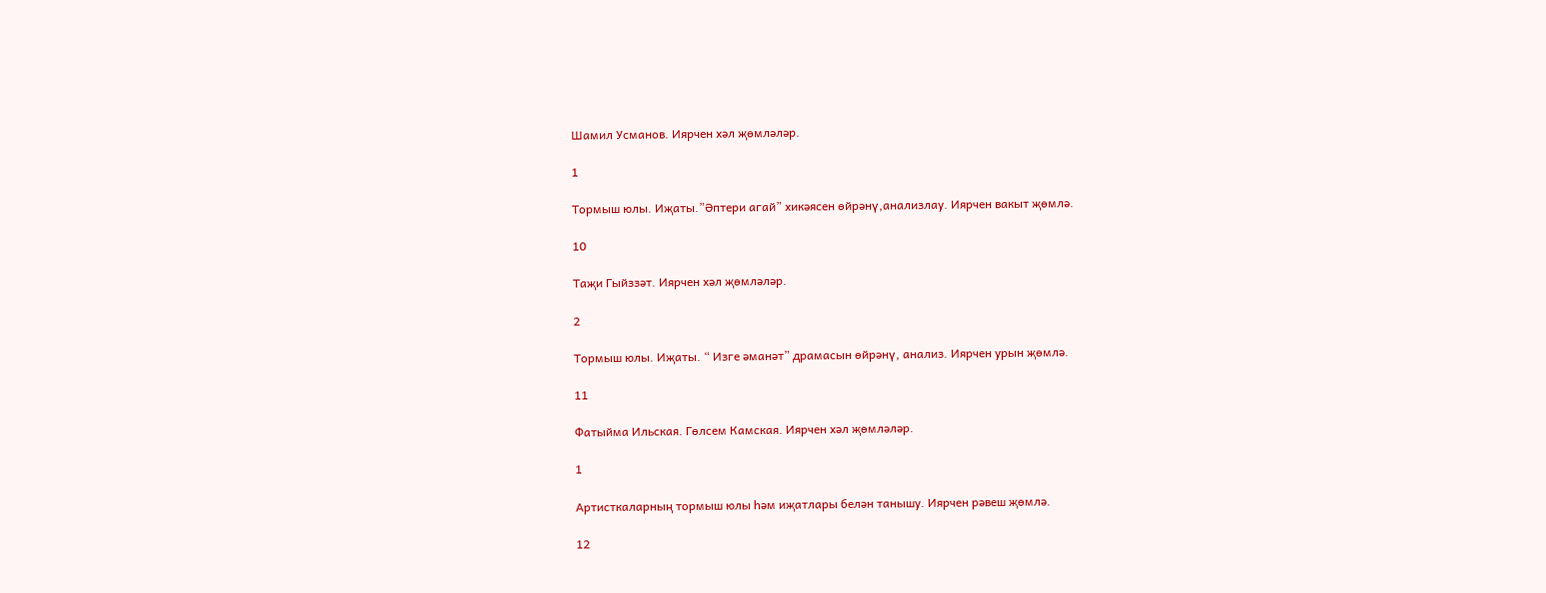Шамил Усманов. Иярчен хәл җөмләләр.

1

Тормыш юлы. Иҗаты.”Әптери агай” хикәясен өйрәнү,анализлау. Иярчен вакыт җөмлә.

10

Таҗи Гыйззәт. Иярчен хәл җөмләләр.

2

Тормыш юлы. Иҗаты. “ Изге әманәт” драмасын өйрәнү, анализ. Иярчен урын җөмлә.

11

Фатыйма Ильская. Гөлсем Камская. Иярчен хәл җөмләләр.

1

Артисткаларның тормыш юлы һәм иҗатлары белән танышу. Иярчен рәвеш җөмлә.

12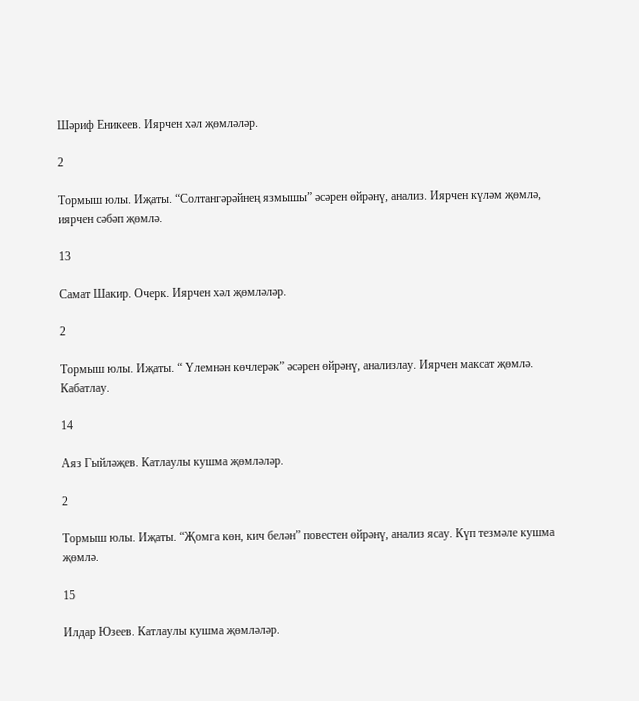Шәриф Еникеев. Иярчен хәл җөмләләр.

2

Тормыш юлы. Иҗаты. “Солтангәрәйнең язмышы” әсәрен өйрәнү, анализ. Иярчен күләм җөмлә, иярчен сәбәп җөмлә.

13

Самат Шакир. Очерк. Иярчен хәл җөмләләр.

2

Тормыш юлы. Иҗаты. “ Үлемнән көчлерәк” әсәрен өйрәнү, анализлау. Иярчен максат җөмлә. Кабатлау.

14

Аяз Гыйләҗев. Катлаулы кушма җөмләләр.

2

Тормыш юлы. Иҗаты. “Җомга көн, кич белән” повестен өйрәнү, анализ ясау. Күп тезмәле кушма җөмлә.

15

Илдар Юзеев. Катлаулы кушма җөмләләр.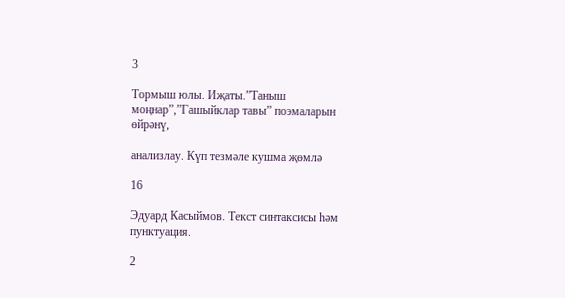3

Тормыш юлы. Иҗаты.”Таныш моңнар”,”Гашыйклар тавы” поэмаларын өйрәнү,

анализлау. Күп тезмәле кушма җөмлә

16

Эдуард Касыймов. Текст синтаксисы һәм пунктуация.

2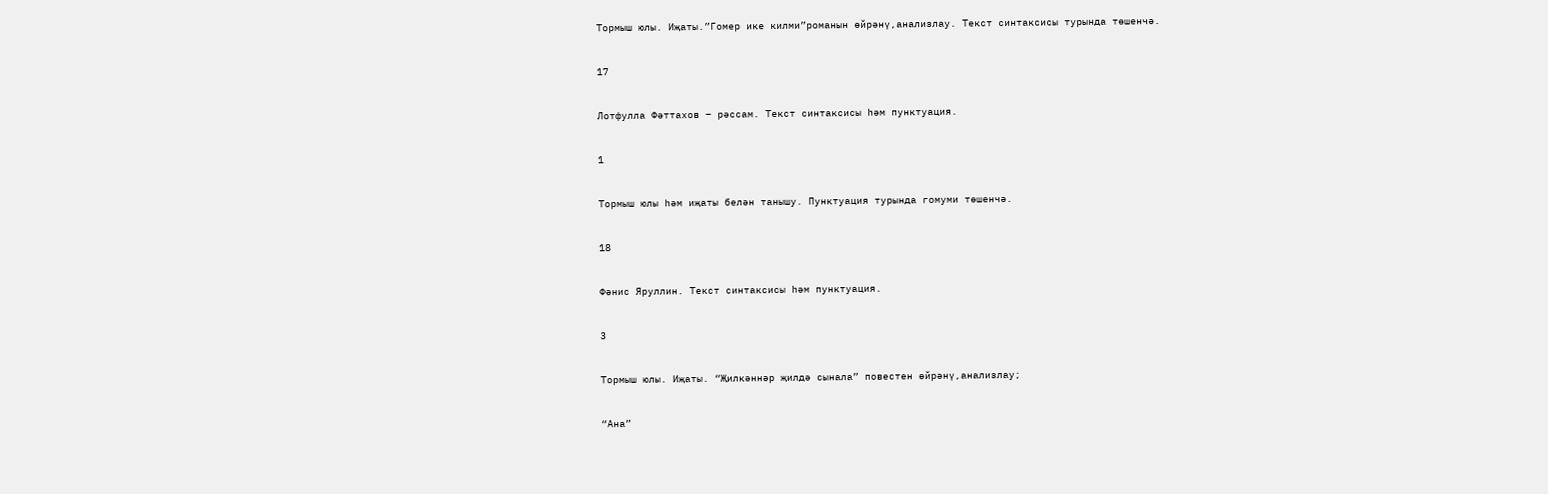Тормыш юлы. Иҗаты.”Гомер ике килми”романын өйрәнү,анализлау. Текст синтаксисы турында төшенчә.

17

Лотфулла Фәттахов – рәссам. Текст синтаксисы һәм пунктуация.

1

Тормыш юлы һәм иҗаты белән танышу. Пунктуация турында гомуми төшенчә.

18

Фәнис Яруллин. Текст синтаксисы һәм пунктуация.

3

Тормыш юлы. Иҗаты. “Җилкәннәр җилдә сынала” повестен өйрәнү,анализлау;

“Ана”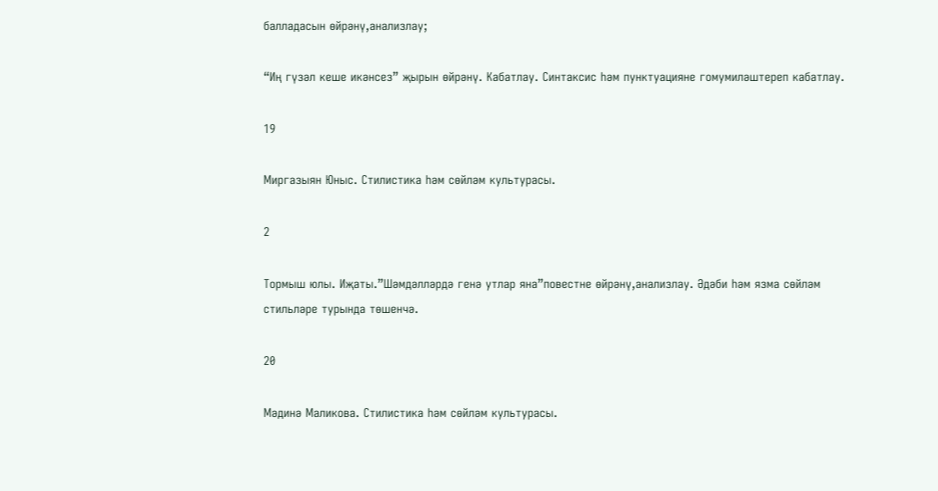балладасын өйрәнү,анализлау;

“Иң гүзәл кеше икәнсез” җырын өйрәнү. Кабатлау. Синтаксис һәм пунктуацияне гомумиләштереп кабатлау.

19

Миргазыян Юныс. Стилистика һәм сөйләм культурасы.

2

Тормыш юлы. Иҗаты.”Шәмдәлләрдә генә утлар яна”повестне өйрәнү,анализлау. Әдәби һәм язма сөйләм стильләре турында төшенчә.

20

Мәдинә Маликова. Стилистика һәм сөйләм культурасы.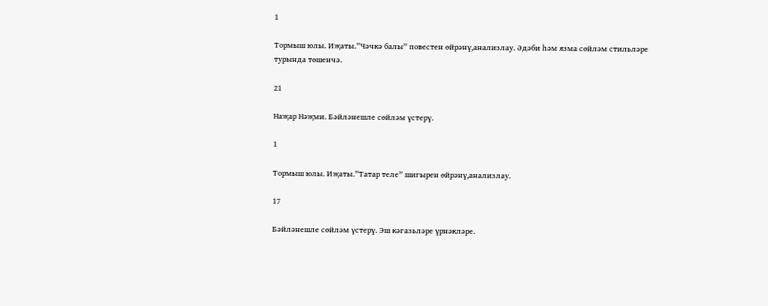1

Тормыш юлы. Иҗаты.”Чәчкә балы” повестен өйрәнү,анализлау. Әдәби һәм язма сөйләм стильләре турында төшенчә.

21

Наҗар Нәҗми. Бәйләнешле сөйләм үстерү.

1

Тормыш юлы. Иҗаты.”Татар теле” шигырен өйрәнү,анализлау.

17

Бәйләнешле сөйләм үстерү. Эш кәгазьләре үрнәкләре.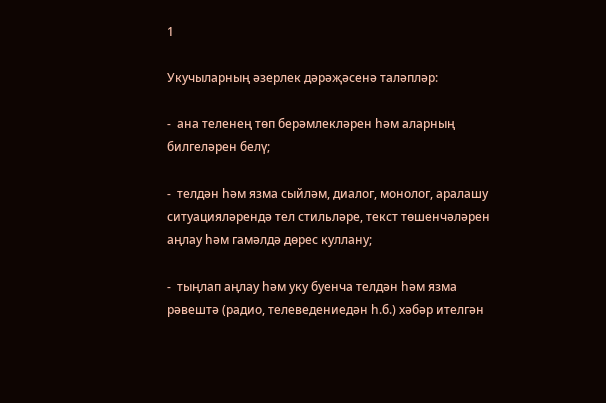1

Укучыларның әзерлек дәрәҗәсенә таләпләр:

-  ана теленең төп берәмлекләрен һәм аларның билгеләрен белү;

-  телдән һәм язма сыйләм, диалог, монолог, аралашу ситуацияләрендә тел стильләре, текст төшенчәләрен аңлау һәм гамәлдә дөрес куллану;

-  тыңлап аңлау һәм уку буенча телдән һәм язма рәвештә (радио, телеведениедән һ.б.) хәбәр ителгән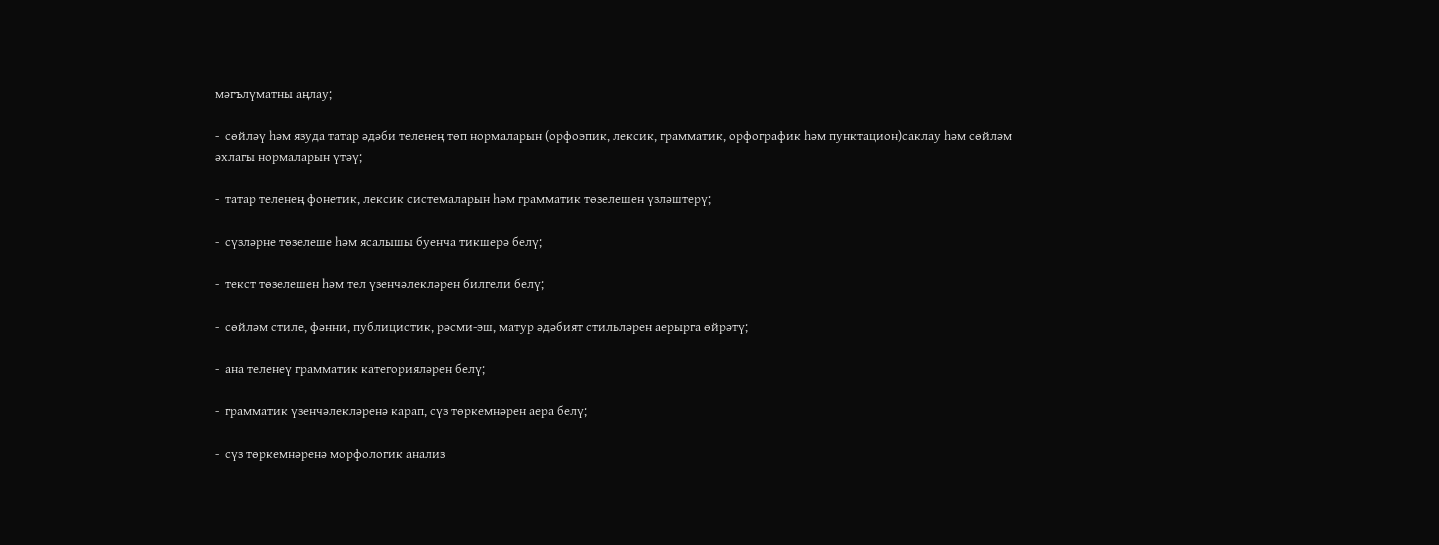мәгълүматны аңлау;

-  сөйләү һәм язуда татар әдәби теленең төп нормаларын (орфоэпик, лексик, грамматик, орфографик һәм пунктацион)саклау һәм сөйләм әхлагы нормаларын үтәү;

-  татар теленең фонетик, лексик системаларын һәм грамматик төзелешен үзләштерү;

-  сүзләрне төзелеше һәм ясалышы буенча тикшерә белү;

-  текст төзелешен һәм тел үзенчәлекләрен билгели белү;

-  сөйләм стиле, фәнни, публицистик, рәсми-эш, матур әдәбият стильләрен аерырга өйрәтү;

-  ана теленеү грамматик категорияләрен белү;

-  грамматик үзенчәлекләренә карап, сүз төркемнәрен аера белү;

-  сүз төркемнәренә морфологик анализ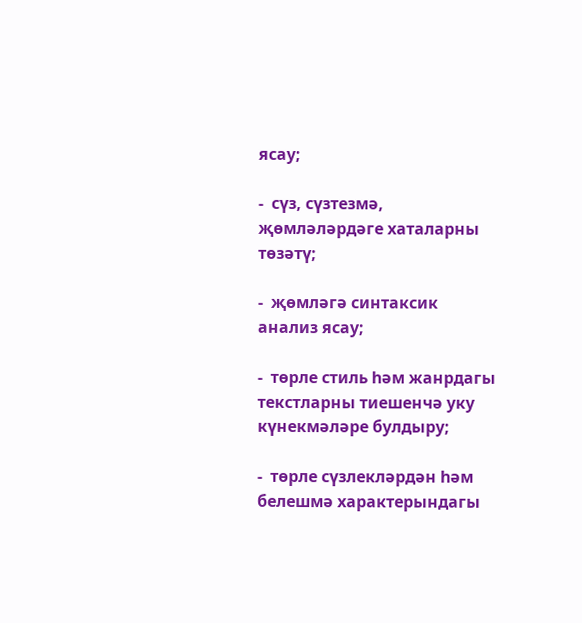ясау;

-  сүз, сүзтезмә, җөмләләрдәге хаталарны төзәтү;

-  җөмләгә синтаксик анализ ясау;

-  төрле стиль һәм жанрдагы текстларны тиешенчә уку күнекмәләре булдыру;

-  төрле сүзлекләрдән һәм белешмә характерындагы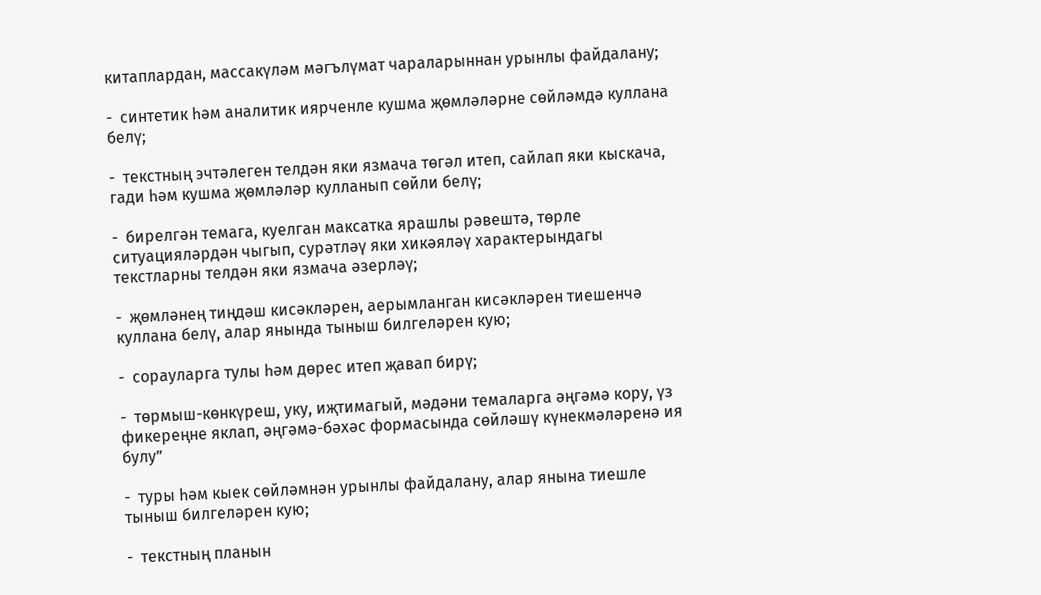китаплардан, массакүләм мәгълүмат чараларыннан урынлы файдалану;

-  синтетик һәм аналитик иярченле кушма җөмләләрне сөйләмдә куллана белү;

-  текстның эчтәлеген телдән яки язмача төгәл итеп, сайлап яки кыскача, гади һәм кушма җөмләләр кулланып сөйли белү;

-  бирелгән темага, куелган максатка ярашлы рәвештә, төрле ситуацияләрдән чыгып, сурәтләү яки хикәяләү характерындагы текстларны телдән яки язмача әзерләү;

-  җөмләнең тиңдәш кисәкләрен, аерымланган кисәкләрен тиешенчә куллана белү, алар янында тыныш билгеләрен кую;

-  сорауларга тулы һәм дөрес итеп җавап бирү;

-  төрмыш-көнкүреш, уку, иҗтимагый, мәдәни темаларга әңгәмә кору, үз фикереңне яклап, әңгәмә-бәхәс формасында сөйләшү күнекмәләренә ия булу”

-  туры һәм кыек сөйләмнән урынлы файдалану, алар янына тиешле тыныш билгеләрен кую;

-  текстның планын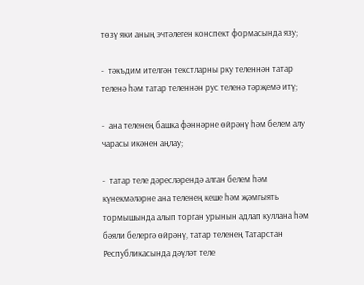төзү яки аның эчтәлеген конспект формасында язу;

-  тәкъдим ителгән текстларны рку теленнән татар теленә һәм татар теленнән рус теленә тәрҗемә итү;

-  ана теленең башка фәннәрне өйрәнү һәм белем алу чарасы икәнен аңлау;

-  татар теле дәресләрендә алган белем һәм күнекмәләрне ана теленең кеше һәм җәмгыять тормышында алып торган урынын адлап куллана һәм бәяли белергә өйрәнү, татар теленең Татарстан Республикасында дәүләт теле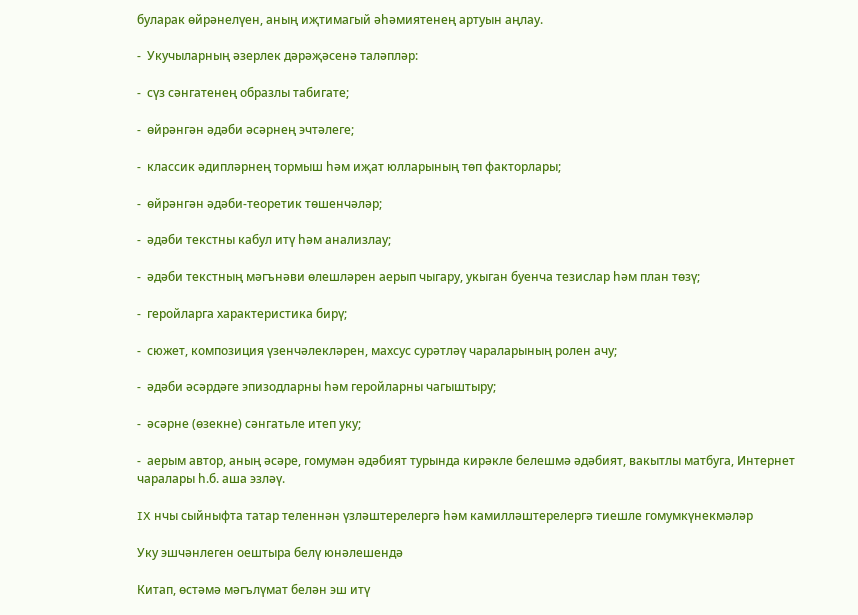буларак өйрәнелүен, аның иҗтимагый әһәмиятенең артуын аңлау.

-  Укучыларның әзерлек дәрәҗәсенә таләпләр:

-  сүз сәнгатенең образлы табигате;

-  өйрәнгән әдәби әсәрнең эчтәлеге;

-  классик әдипләрнең тормыш һәм иҗат юлларының төп факторлары;

-  өйрәнгән әдәби-теоретик төшенчәләр;

-  әдәби текстны кабул итү һәм анализлау;

-  әдәби текстның мәгънәви өлешләрен аерып чыгару, укыган буенча тезислар һәм план төзү;

-  геройларга характеристика бирү;

-  сюжет, композиция үзенчәлекләрен, махсус сурәтләү чараларының ролен ачу;

-  әдәби әсәрдәге эпизодларны һәм геройларны чагыштыру;

-  әсәрне (өзекне) сәнгатьле итеп уку;

-  аерым автор, аның әсәре, гомумән әдәбият турында кирәкле белешмә әдәбият, вакытлы матбуга, Интернет чаралары һ.б. аша эзләү.

IX нчы сыйныфта татар теленнән үзләштерелергә һәм камилләштерелергә тиешле гомумкүнекмәләр

Уку эшчәнлеген оештыра белү юнәлешендә

Китап, өстәмә мәгълүмат белән эш итү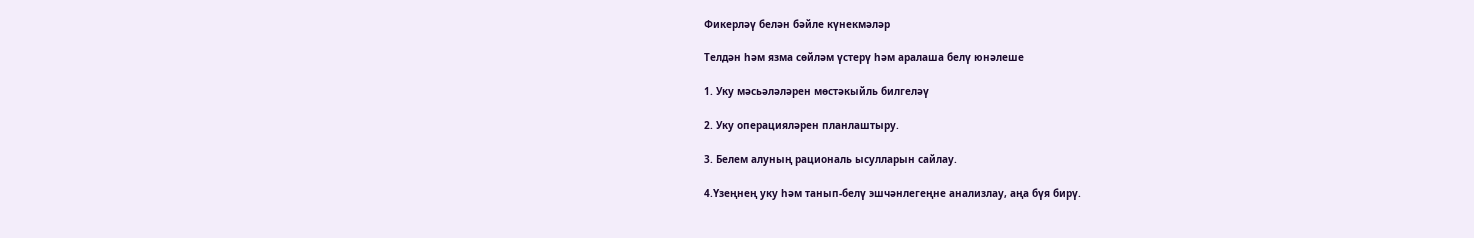Фикерләү белән бәйле күнекмәләр

Телдән һәм язма сөйләм үстерү һәм аралаша белү юнәлеше

1. Уку мәсьәләләрен мөстәкыйль билгеләү

2. Уку операцияләрен планлаштыру.

3. Белем алуның рациональ ысулларын сайлау.

4.Үзеңнең уку һәм танып-белү эшчәнлегеңне анализлау, аңа бүя бирү.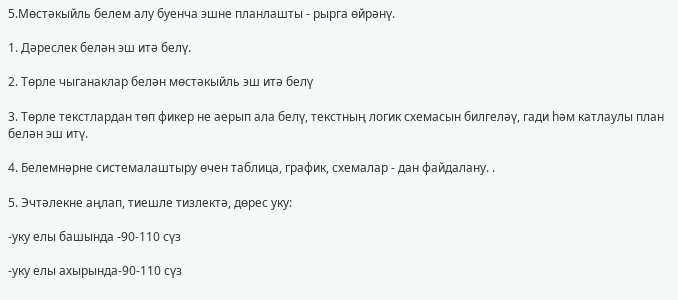5.Мөстәкыйль белем алу буенча эшне планлашты - рырга өйрәнү.

1. Дәреслек белән эш итә белү.

2. Төрле чыганаклар белән мөстәкыйль эш итә белү

3. Төрле текстлардан төп фикер не аерып ала белү, текстның логик схемасын билгеләү, гади һәм катлаулы план белән эш итү.

4. Белемнәрне системалаштыру өчен таблица, график, схемалар - дан файдалану. .

5. Эчтәлекне аңлап, тиешле тизлектә, дөрес уку:

-уку елы башында -90-110 сүз

-уку елы ахырында-90-110 сүз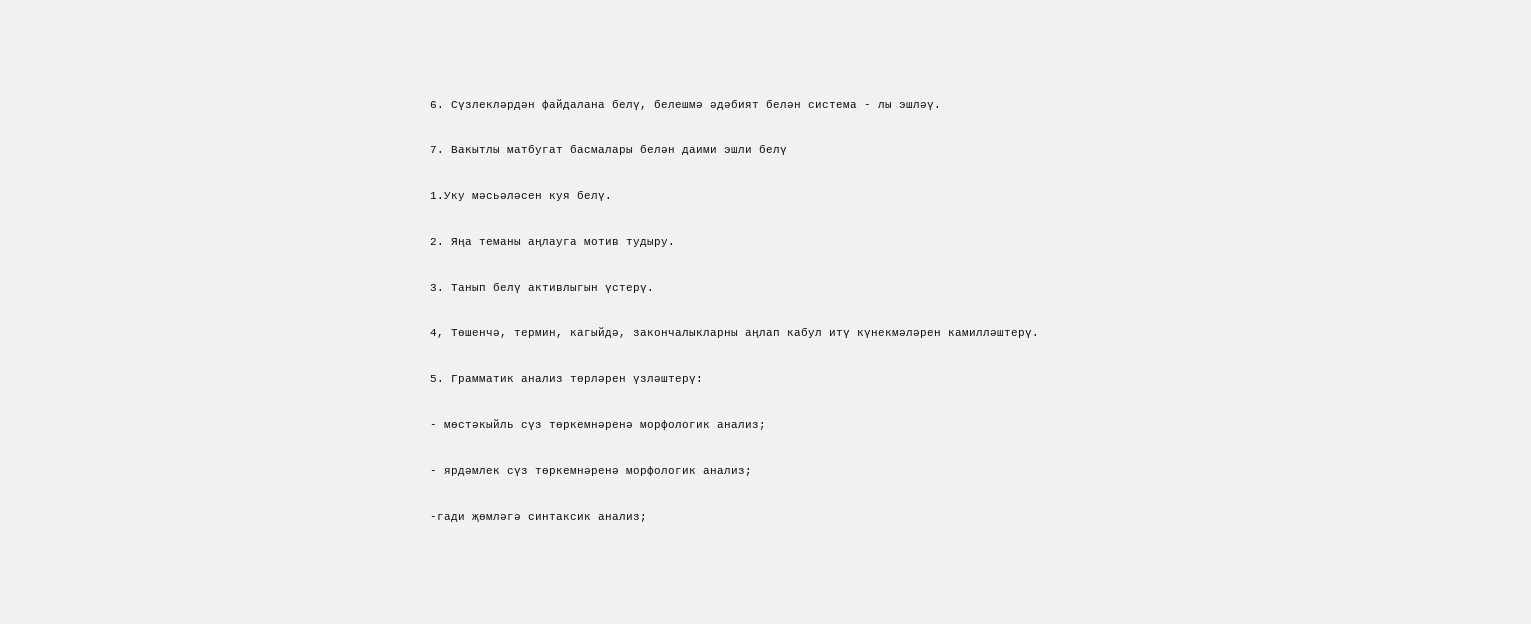6. Сүзлекләрдән файдалана белү, белешмә әдәбият белән система - лы эшләү.

7. Вакытлы матбугат басмалары белән даими эшли белү

1.Уку мәсьәләсен куя белү.

2. Яңа теманы аңлауга мотив тудыру.

3. Танып белү активлыгын үстерү.

4, Төшенчә, термин, кагыйдә, закончалыкларны аңлап кабул итү күнекмәләрен камилләштерү.

5. Грамматик анализ төрләрен үзләштерү:

- мөстәкыйль сүз төркемнәренә морфологик анализ;

- ярдәмлек сүз төркемнәренә морфологик анализ;

-гади җөмләгә синтаксик анализ;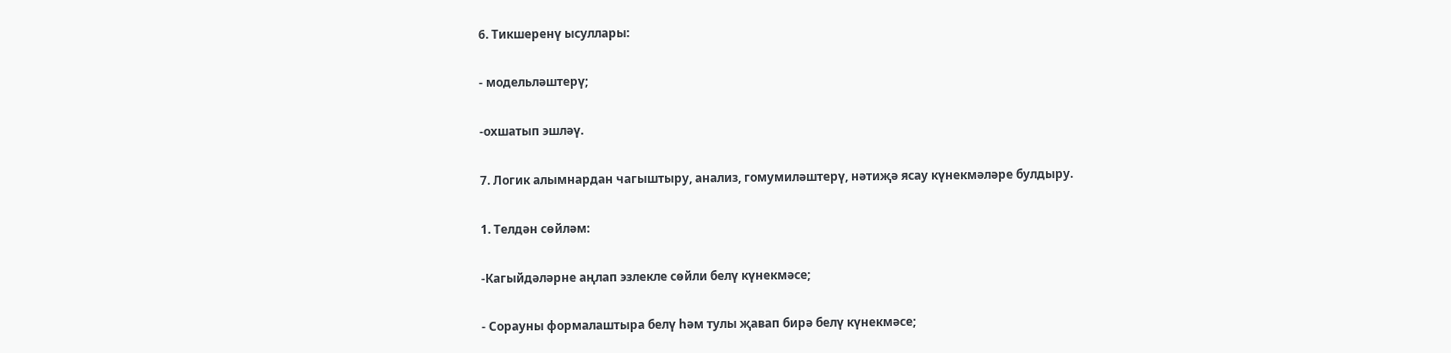6. Тикшеренү ысуллары:

- модельләштерү;

-охшатып эшләү.

7. Логик алымнардан чагыштыру, анализ, гомумиләштерү, нәтиҗә ясау күнекмәләре булдыру.

1. Телдән сөйләм:

-Кагыйдәләрне аңлап эзлекле сөйли белү күнекмәсе;

- Сорауны формалаштыра белү һәм тулы җавап бирә белү күнекмәсе;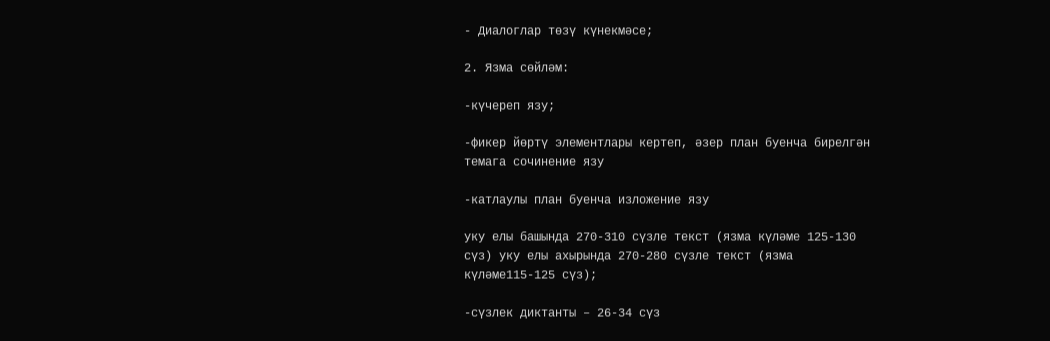- Диалоглар төзү күнекмәсе;

2. Язма сөйләм:

-күчереп язу;

-фикер йөртү элементлары кертеп, әзер план буенча бирелгән темага сочинение язу

-катлаулы план буенча изложение язу

уку елы башында 270-310 сүзле текст (язма күләме 125-130 сүз) уку елы ахырында 270-280 сүзле текст (язма күләме115-125 сүз);

-сүзлек диктанты – 26-34 сүз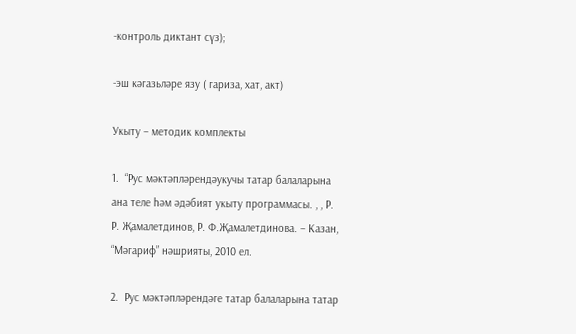-контроль диктант сүз);

-эш кәгазьләре язу ( гариза, хат, акт)

Укыту – методик комплекты

1.  “Рус мәктәпләрендәукучы татар балаларына ана теле һәм әдәбият укыту программасы. , , Р. Р. Җамалетдинов, Р. Ф.Җамалетдинова. – Казан, “Мәгариф” нәшрияты, 2010 ел.

2.  Рус мәктәпләрендәге татар балаларына татар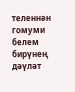теленнән гомуми белем бирүнең дәүләт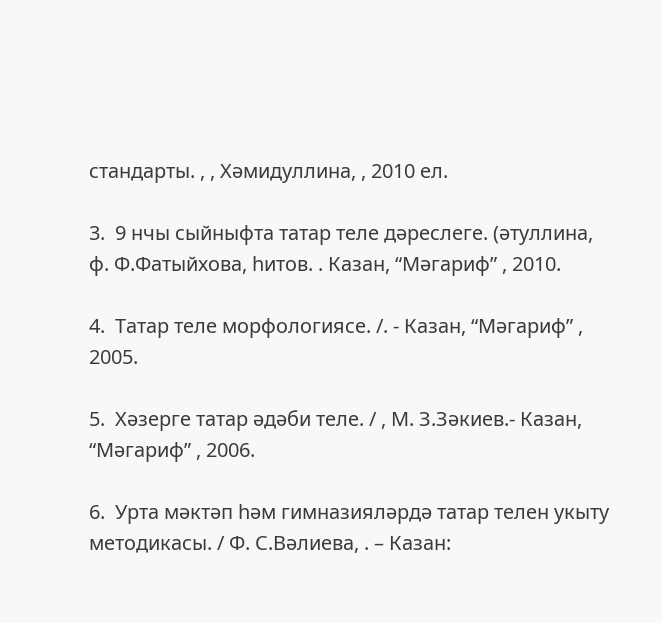стандарты. , , Хәмидуллина, , 2010 ел.

3.  9 нчы сыйныфта татар теле дәреслеге. (әтуллина, ф. Ф.Фатыйхова, һитов. . Казан, “Мәгариф” , 2010.

4.  Татар теле морфологиясе. /. - Казан, “Мәгариф” , 2005.

5.  Хәзерге татар әдәби теле. / , М. З.Зәкиев.- Казан, “Мәгариф” , 2006.

6.  Урта мәктәп һәм гимназияләрдә татар телен укыту методикасы. / Ф. С.Вәлиева, . – Казан: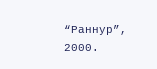“Раннур”, 2000.